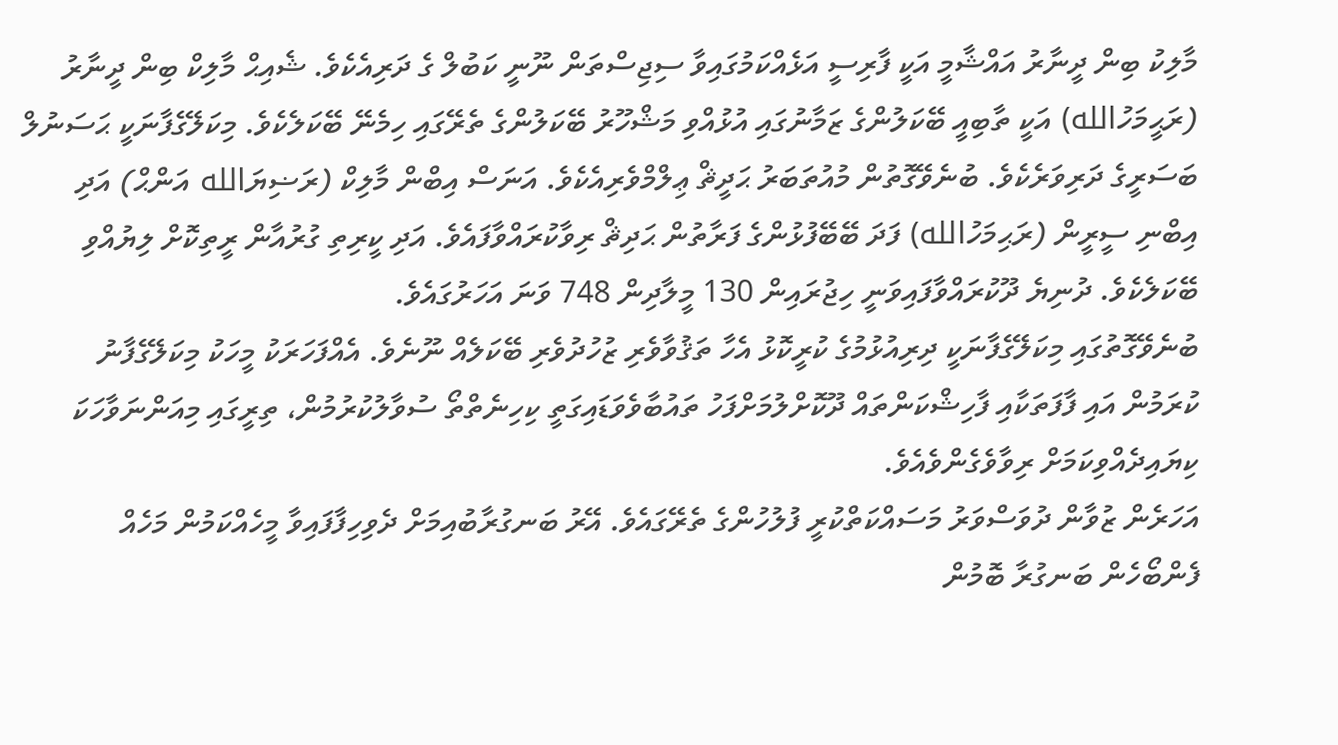މާލިކު ބިން ދީނާރު އައްޝާމީ އަކީ ފާރިސީ އަޅެއްކަމުގައިވާ ސިޖިސްތަން ނޫނީ ކަބުލް ގެ ދަރިއެކެވެ. ޝެއިޙް މާލިކް ބިން ދީނާރު (ރަޙީމަހުالله) އަކީ ތާބިއީ ބޭކަލުންގެ ޒަމާނުގައި އުޅުއްވި މަޝްހޫރު ބޭކަލުންގެ ތެރޭގައި ހިމެނޭ ބޭކަލެކެވެ. މިކަލޭގެފާނަކީ ޙަސަނުލް ބަސަރީގެ ދަރިވަރެކެވެ. ބުނެވޭގޮތުން މުއުތަބަރު ޙަދީޘް ޢިލްމްވެރިއެކެވެ. އަނަސް އިބްން މާލިކް (ރަޟިޔަالله އަންޙް) އަދި އިބްނި ސީރީން (ރަޙިމަހުالله) ފަދަ ބޭބޭފުޅުންގެ ފަރާތުން ޙަދިޘް ރިވާކުރައްވާފައެވެ. އަދި ކީރިތި ގުރުއާން ރީތިކޮށް ލިޔުއްވި ބޭކަލެކެވެ. ދުނިޔެ ދޫކުރައްވާފައިވަނީ ހިޖުރައިން 130 މީލާދިން 748 ވަނަ އަހަރުގައެވެ.
ބުނެވޭގޮތުގައި މިކަލޭގެފާނަކީ ދިރިއުޅުމުގެ ކުރީކޮޅު އެހާ ތަޤުވާވެރި ޒުހުދުވެރި ބޭކަލެއް ނޫނެވެ. އެއްފަހަރަކު މީހަކު މިކަލޭގެފާނު ކުރަމުން އައި ފާފަތަކާއި ފާހިޝްކަންތައް ދޫކޮށްލުމަށްފަހު ތައުބާވެވަޑައިގަތީ ކިހިނެތްތޯ ސުވާލުކުރުމުން، ތިރީގައި މިއަންނަވާހަކަ ކިޔައިދެއްވިކަމަށް ރިވާވެގެންވެއެވެ.
އަހަރެން ޒުވާން ދުވަސްވަރު މަސައްކަތްކުރީ ފުލުހުންގެ ތެރޭގައެވެ. އޭރު ބަނގުރާބުއިމަށް ދެވިހިފާފައިވާ މީހެއްކަމުން މަހެއް ފެންބޯހެން ބަނގުރާ ބޮމުން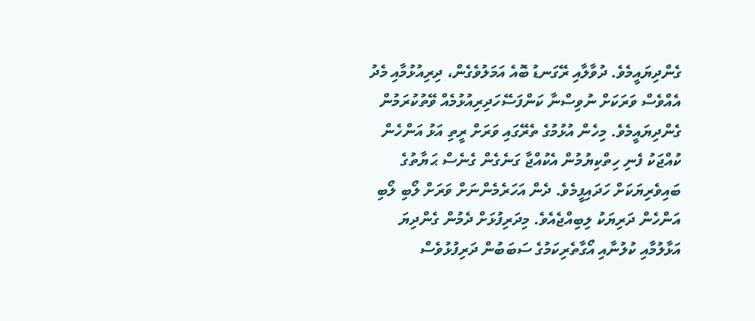ގެންދިޔައީމެވެ. ދުވާލާއި ރޭގަނޑު ބޮއެ އަމަލުވެގެން، ދިރިއުޅުމާއި މެދު އެއްވެސް ވަރަކަށް ނުވިސްނާ ކަންފަސޭހަދިރިއުޅުމެއް ވޭތުކުރަމުން ގެންދިޔައީމެވެ. މިހެން އުޅުމުގެ ތެރޭގައި ވަރަށް ރީތި އަޅު އަންހެން ކުއްޖަކު ފެނި ހިތްކިޔުމުން އެކުއްޖާ ގަނެގެން ގެނެސް ޙަޔާތުގެ ބައިވެރިޔަކަށް ހަދައިފީމެވެ. ދެން އަހަރެމެންނަށް ވަރަށް ލޯބި ލޯބި އަންހެން ދަރިޔަކު ލިބިއްޖެއެވެ. މިދަރިފުޅަށް ދެމުން ގެންދިޔަ އަޅާލުމާއި ކުލުނާއި އޯގާތެރިކަމުގެ ސަބަބުން ދަރިފުޅުވެސް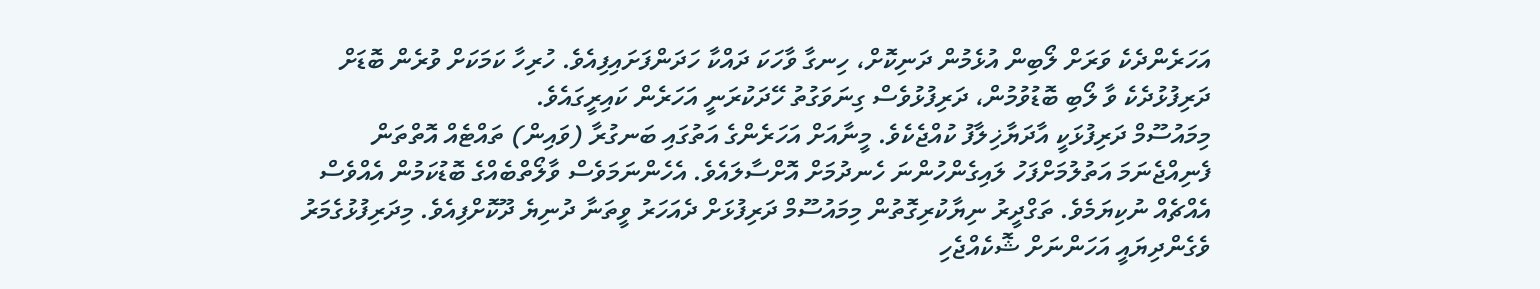އަހަރެންދެކެ ވަރަށް ލޯބިން އުޅެމުން ދަނިކޮށް، ހިނގާ ވާހަކަ ދައްކާ ހަދަންފަށައިފިއެވެ. ހުރިހާ ކަމަކަށް ވުރެން ބޮޑަށް ދަރިފުޅުދެކެ ވާ ލޯބި ބޮޑުވުމުން، ދަރިފުޅުވެސް ގިނަވަގުތު ހޭދަކުރަނީ އަހަރެން ކައިރީގައެވެ.
މިމައުސޫމް ދަރިފުޅަކީ އާދަޔާޚިލާފު ކުއްޖެކެވެ. މީނާއަށް އަހަރެންގެ އަތުގައި ބަނގުރާ (ވައިން) ތައްޓެއް އޮތްތަން ފެނިއްޖެނަމަ އަތުލުމަށްފަހު ލައިގެންހުންނަ ހެނދުމަށް އޮށްސާލައެވެ. އެހެންނަމަވެސް ވާލޯތްބެއްގެ ބޮޑުކަމުން އެއްވެސް އެއްޗެއް ނުކިޔަމެވެ. ތަގްދީރު ނިޔާކުރިގޮތުން މިމައުސޫމް ދަރިފުޅަށް ދެއަހަރު ވީތަނާ ދުނިޔެ ދޫކޮށްފިއެވެ. މިދަރިފުޅުގެމަރު ވެގެންދިޔައީ އަހަންނަށް ޝޮކެއްޖެހި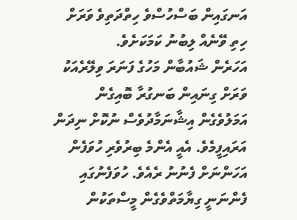އަނގައިން ބަސްހުސްވެ ހިތްދަތިވެ ވަރަށް ހިތި ވޭނެއް ލިބުނު ކަމަކަށެވެ.
އަހަރެން ޝައުބާން މަހުގެ ފަނަރަ ވިލޭރެއަކު ވަރަށް ގިނައިން ބަނގުރާ ބޮއިގެން އަމަލުވެގެން އިޝާނަމާދުވެސް ނުކޮށް ނިދަން އަރައިފީމެވެ. އެއީ އެންމެ ބިރުވެރި ހުވަފެން އަހަންނަށް ފެނުނު ރެއެވެ. ހުވަފެނުގައި ފެންނަނީ ގިޔާމަތްވެގެން މީސްތަކުން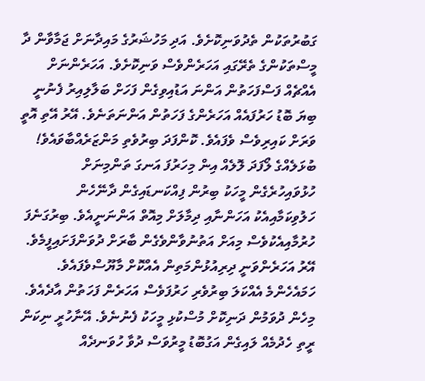ގަބުރުތަކުން ތެދުވަނިކޮށެވެ. އަދި މަހުޝަރުގެ މައިދާނަށް ޖަމާވާން ދާ މީސްތަކުންގެ ތެރޭގައި އަހަރެންވެސް ވަނިކޮށެވެ. އަހަރެންނަށް އެއްޗެއް ފަސްފަހަތުން އަންނަ އަޑުއިވިގެން ފަހަށް ބަލާލިއިރު ފެނުނީ ބިޔަ ބޮޑު ހަރުފައެއް އަހަރެންގެ ފަހަތުން އަންނަތަނެވެ. އޭރު އޭތި އޮތީ ވަރަށް ކައިރިވެސް ވެފައެވެ. ކޮންފަދަ ބިރުވެތި މަންޒަރެއްބާވައެވެ! ބުޅަލެއްގެ ލޯފަދަ ލޮލެއް އިން މިހަރުފަ އަނގަ ތަންމިނަށް ހުޅުވައިހުރެގެން މީހަކު ބިރުން ފިއްކަނޑައިގެން ދާނޭހެން ހަލުވިކަމާއިއެކު އަހަންނާއި ދިމާލަށް މިއޮތް އަންނަނީއެވެ. ބިރުގަނެފަ ހުރުމާއިއެކުވެސް މިއަށް އަތުނުވާންވެގެން ބާރަށް ދުވަންފަށައިފީމެވެ. އޭރު އަހަރެންވަނީ ދިރިއުޅުންމަތިން އެއްކޮށް މާޔޫސްވެފައެވެ. ހަމައެހެންމެ އެއްކަލަ ބިރުވެރި ހަރުފަވެސް އަހަރެން ފަހަތުން އާދެއެވެ. މިހެން ދުވަމުން ދަނިކޮށް މުސްކުޅި މީހަކު ފެނުނެވެ. އޭނާހުރީ ނިކަން ރީތި ހެދުމެއް ލައިގެން އަގުބޮޑު މީރުވަސް ދުވާ ހުވަނދެއް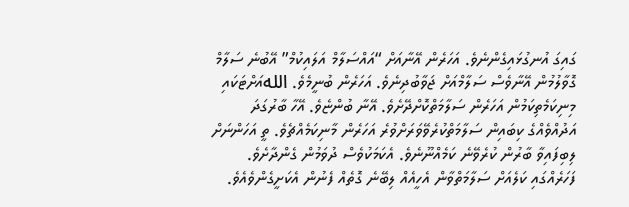ގައިގަ އުނގުޅައިގެންނެވެ. އަހަރެން އޭނާއަށް “އައްސަލާމް އަލައިކުމް” އޭބުނެ ސަލާމް ގޮވާލުމުން އޭނާވެސް ސަލާމްއަށް ޖަވާބުދިނެވެ. އަހަރެން ބުނީމެވެ. اللهއަށްޓަކައި މިނިކަމެތިކަމުން އަހަރެން ސަލާމަތްކޮށްދޭށެވެ. އޭނާ ބުންޏެވެ. އޭހާ ބާރުގަދަ އަދުއްވެއްގެ ކިބައިން ސަލާމަތްކުރެވޭވަރަށްވުރެ އަހަރެން މާނިކަމެއްޗެވެ. ތީ އަހަންނަށް ލިބިފައިވާ ބާރުން ކުރެވޭނެ ކަމެއްނޫނެވެ. އެކަމަކުވެސް ދުވަމުން ގެންދާށެވެ. ފަހަރެއްގައި ކަލެއަށް ސަލާމަތްވާން އެހީއެއް ލިބޭނެ ގޮތެއް ފެނުން އެކަށީގެންވެއެވެ.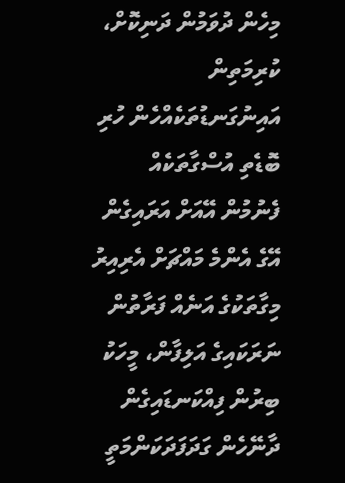މިހެން ދުވަމުން ދަނިކޮށް، ކުރިމަތިން އައިނުގަނޑުތަކެއްހެން ހުރި ބޮޑެތި އުސްގާތަކެއް ފެނުމުން އޭއަށް އަރައިގެން އޭގެ އެންމެ މައްޗަށް އެރިއިރު މިގާތަކުގެ އަނެއް ފަރާތުން ނަރަކައިގެ އަލިފާން، މީހަކު ބިރުން ފިއްކަނޑައިގެން ދާނޭހެން ގަދަފަދަކަންމަތީ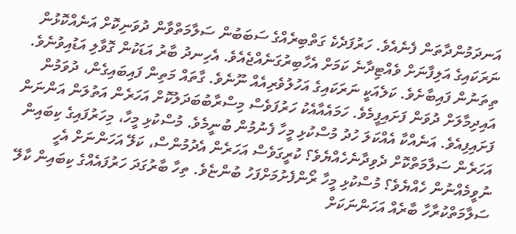އަނދަމުންދާތަން ފެނެއެވެ. ހަރުފަދެކެ ގަތްބިރެއްގެ ސަބަބުން ސަލާމަތްވާން ދުވަނިކޮށް އަނެއްކޮޅުން ނަރަކައިގެ އަލިފާނަށް ވެއްޓިދާނެ ކަމަށް އެހާބިރުގަނެއްޖެއެވެ. އެހިނދު ބާރު އަޑަކުން ގޮވާލި އަޑުއިވުނެވެ. ތިތަނުން ފައިބާށެވެ. ކަލެއަކީ ނަރަކައިގެ އަހުލުވެރިއެއް ނޫނެވެ. ގާތައް މަތިން ފައިބައިގެން، ދުވަމުން އައިދިމާލަށް ދުވަން ފަށައިފީމެވެ. ހަމައެއާއެކު ހަރުފަވެސް މިސްރާބުބަދަލުކޮށް އަހަރެން އަތުލަން އަންނަން ފަށައިފިއެވެ. އަނެއްކާ އެއްކަލަ ހުދު މުސްކުޅި މީހާ ފެނުމުން ބުނީމެވެ. މުސްކުޅި މީހާ، މިހަރުފައިގެ ކިބައިން އަހަރެން ސަލާމަތްކޮށް ދެވިދާނެހެއްޔެވެ؟ ކުރީގަވެސް އަހަރެން އެދުމުންސް، ކަލޭ އަހަންނަށް އެހީ ނުވީމެއްނުން ހެއްޔެވެ؟ މުސްކުޅި މީހާ ރޯންފެށުމަށްފަހު ބުންޏެވެ. ތިހާ ބާރުގަދަ ހަރުފައެއްގެ ކިބައިން ކާލޭ ސަލާމަތްކުރާހާ ބާރެއް އަހަންނަކަށް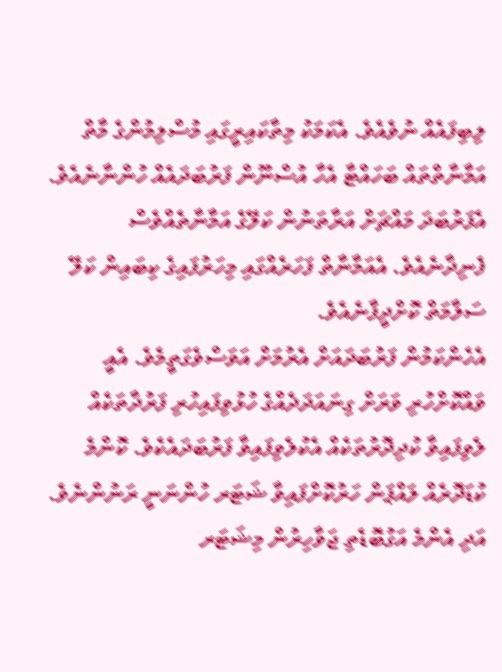ލިބިފައެއް ނުވެއެވެ. އެކަމަކު މިތާކައިރީގައި މުސްލިމުންގެ މާތް އަމާނާތްތައް ބަހައްޓާ އެހާ އުސްނޫން ފަރުބަދައެއް ހުންނާނެއެވެ. އެފަރުބަދަ މައްޗަށް އަރާތަނުން ކަލޭގެ އަމާނާތެއްވެސް ފެނިދާނެއެވެ. އެއަމާނާތް ފަހަރެއްގައި މިހަރުފައިގެ ކިބައިން ކަލޭ ސަލާމަތް ކޮށްދީފާނެއެވެ.
އެހެންކަމުން ފަރުބަދައަށް އެރުމަށް އަވަސްވެގަތީމެވެ. އެއީ ވައްކޮށްހުރި ވަރަށް ގިނައަދަދެއްގެ ހުޅުވިފައިހުރި ފަރުދާތަކެއް ލެވިފައިވާ ކުދިދޮރުތަކެއް އެކުލެވިފައިވާ ފަރުބަދައެކެވެ. ކޮންމެ ކުޑަދޮރެއް ލައްޕަން ހަރުކޮށްފައިވާ ޝަޓަރ ހުންނަނީ ރަނުންނެވެ. އަދި އެންމެ އަގުބޮޑެތި ޖަވާހިރުން މިޝަޓަރ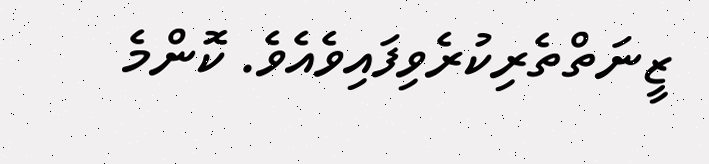ޒީނަތްތެރިކުރެވިފައިވެއެވެ. ކޮންމެ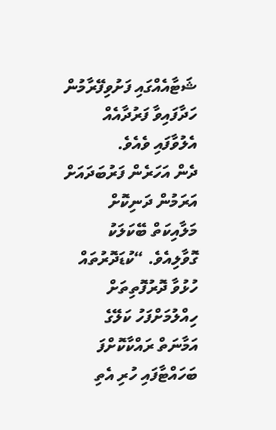ޝަޓާއެއްގައި ފަށުވިފޭރާމުން ހަދާފައިވާ ފަރުދާއެއް އެލުވާފައި ވެއެވެ.
ދެން އަހަރެން ފަރުބަދައަށް އަރަމުން ދަނިކޮށް މަލާއިކަތް ބޭކަލަކު ގޮވާލިއެވެ. “ކުޑަދޮރުތައް ހުޅުވާ ދޮރުފޮތިތަށް ހިއްލުމަށްފަހު ކަލޭގެ އަމާނަތް ރައްކާކޮށްފަ ބަހައްޓާފައި ހުރި އެތި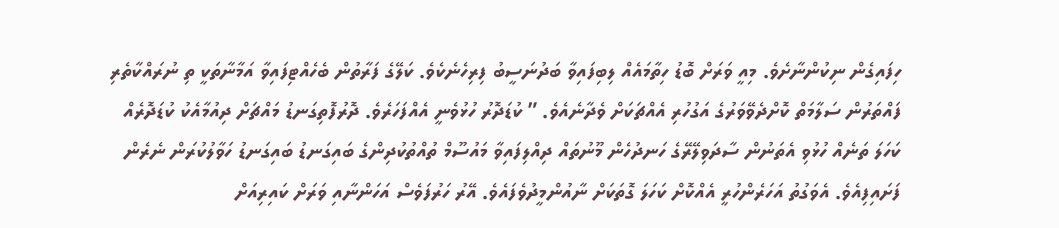ހިފައިގެން ނިކުންނާށެވެ. މިއީ ވަރަށް ބޮޑު ހިތާމައެއް ލިބިފައިވާ ބަދުނަސީބު ފިރިހެނެކެވެ. ކަލޭގެ ފަރާތުން ބެހެއްޓިފައިވާ އަމާނާތަކީ ތި ނުރައްކާތެރި ފައްތަރުން ސަލާމަތް ކޮށްދެވޭވަރުގެ އަގުހުރި އެއްޗަކަށް ވެދާނެއެވެ. ” ކުޑަދޮރު ހުޅުވެނީ އެއްފަހަރެވެ. ދޮރުފޮތިގަނޑު މައްޗަށް ދިއުމާއެކު ކުޑަދޮރެއް ކަހަލަ ތަނެއް ހުޅުވި އެތަނުން ސާދަވިލޭރޭގެ ހަނދުހެން މޫނުތައް ދިއްލިފައިވާ މައުސޫމް ތުއްތުކުދިންގެ ބައިގަނޑު ބައިގަނޑު ހަވާލުކުރަން ނެރެން ފަށައިފިއެވެ. އެވަގުތު އަހަރެންހުރީ އެއްކޮށް ކަހަލަ ގޮތަކަށް ނާއުންމީދުވެފައެވެ. އޭރު ހަރުފަވެސް އަހަންނާއި ވަރަށް ކައިރިއަށް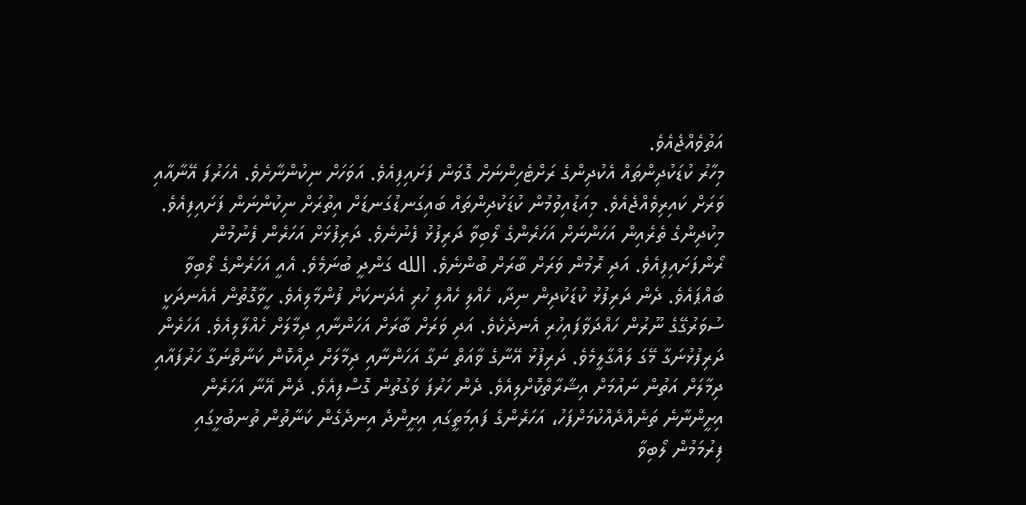އަތުވެއްޖެއެވެ.
މިހާރު ކުޑަކުދިންތައް އެކުދިންގެ ރަށްޓެހިންނަށް ގޮވަން ފަށައިފިއެވެ. އަވަހަށް ނިކުންނާށެވެ. އެހަރުފަ އޭނާއާއި ވަރަށް ކައިރިވެއްޖެއެވެ. މިއަޑުއިވުމުން ކުޑަކުދިންތައް ބައިގަނޑުގަނޑަށް އިތުރަށް ނިކުންނަން ފަށައިފިއެވެ. މިކުދިންގެ ތެރެއިން އަހަންނަށް އަހަރެންގެ ލޯބިވާ ދަރިފުޅު ފެނުނެވެ. ދަރިފުޅަށް އަހަރެން ފެނުމުން ރޯންފަށައިފިއެވެ. އަދި ރޮމުން ވަރަށް ބާރަށް ބުންނެވެ. الله ގަންދީ ބުނަމެވެ. އެއީ އަހަރެންގެ ލޯބިވާ ބައްޕައެވެ. ދެން ދަރިފުޅު ކުޑަކުދިން ނިދާ، ހެއްލި ހެއްލި ހުރި އެދަނކަށް ފުންމާލިއެވެ. ހީވާގޮތުން އެއެނދަކީ ސުވަރުގޭގެ ނޫރުން ހައްދަވާފައިހުރި އެނދެކެވެ. އަދި ވަރަށް ބާރަށް އަހަންނާއި ދިމާލަށް ހެއްލާލިއެވެ. އަހަރެން ދަރިފުޅުނަގާ މޭގަ ލައްގާލީމެވެ. ދަރިފުޅު އޭނާގެ ވާއަތް ނަގާ އަހަންނާއި ދިމާލަށް ދިއްކޮން ކަނާތްނަގާ ހަރުފައާއި ދިމާލަށް އަތުން ނައުމަށް އިޝާރާތްކޮށްލިއެވެ. ދެން ހަރުފަ ވަގުތުން ގޮސްފިއެވެ. ދެން އޭނާ އަހަރެން އިށީންނާނެ ތަނެއްދެއްކުމަށްފަހު، އަހަރެންގެ ފައިމަތީގައި އިށީންދެ އިނދެގެން ކަނާތުން ތުނބުޅީގައި ފިރުމަމުން ލޯބިވާ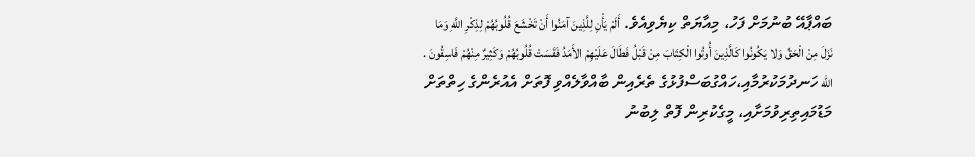ބައްޕާއޭ ބުނުމަށް ފަހު، މިއާޔަތް ކިޔެވިއެވެ. أَلَمْ يَأْنِ لِلَّذِينَ آمَنُوا أَنْ تَخْشَعَ قُلُوبُهُمْ لِذِكْرِ اللَّهِ وَمَا نَزَلَ مِنْ الْحَقِّ وَلا يَكُونُوا كَالَّذِينَ أُوتُوا الْكِتَابَ مِنْ قَبْلُ فَطَالَ عَلَيْهِمْ الأَمَدُ فَقَسَتْ قُلُوبُهُمْ وَكَثِيرٌ مِنْهُمْ فَاسِقُونَ . الله ހަނދުމަކުރުމާއި،ހައްގުބަސްފުޅުގެ ތެރެއިން ބާއްވާލެއްވި ފޮތަށް އެއުރެންގެ ހިތްތަށް މަޑުމައިތިރިވުމަށާއި، މީގެކުރިން ފޮތް ލިބުނު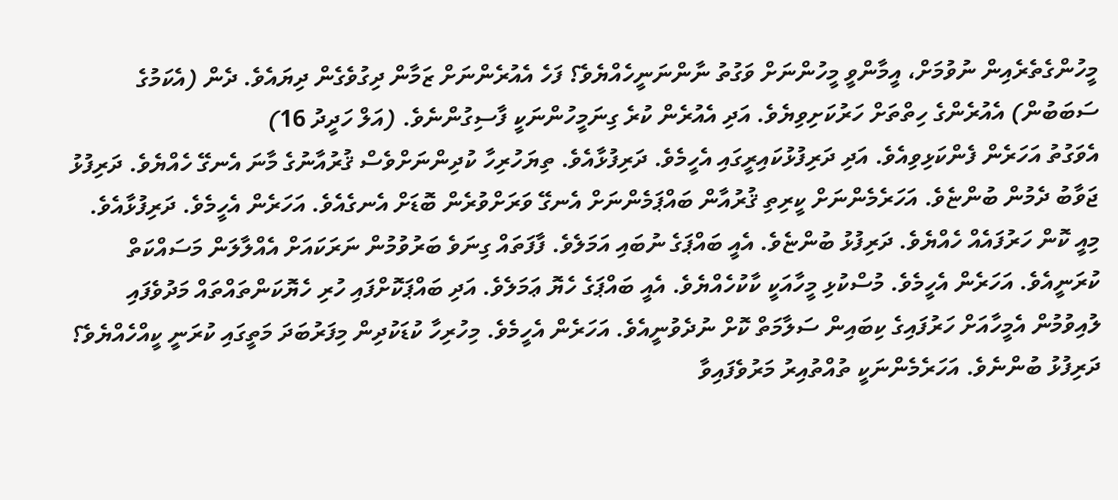މީހުންގެތެރެއިން ނުވުމަށް، އީމާންވީ މީހުންނަށް ވަގުތު ނާންނަނީހެއްޔެވެ؟ ފަހެ އެއުރެންނަށް ޒަމާން ދިގުވެގެން ދިޔައެވެ. ދެން (އެކަމުގެ ސަބަބުން) އެއުރެންގެ ހިތްތަށް ހަރުކަށިވިޔެވެ. އަދި އެއުރެން ކުރެ ގިނަމީހުންނަކީ ފާސިގުންނެވެ. (އަލް ހަދީދު 16)
އެވަގުތު އަހަރެން ފެންކަޅިވިއެވެ. އަދި ދަރިފުޅުކައިރީގައި އެހީމެވެ. ދަރިފުޅާއެވެ. ތިޔަހުރިހާ ކުދިންނަށްވެސް ޤުރުއާނުގެ މާނަ އެނގޭ ހެއްޔެވެ. ދަރިފުޅު ޖަވާބު ދެމުން ބުންޏެވެ. އަހަރެމެންނަށް ކީރިތި ޤުރުއާން ބައްޕަމެންނަށް އެނގޭ ވަރަށްވުރެން ބޮޑަށް އެނގެއެވެ. އަހަރެން އެހީމެވެ. ދަރިފުޅާއެވެ. މިއީ ކޮން ހަރުފައެއް ހެއްޔެވެ. ދަރިފުޅު ބުންޏެވެ. އެއީ ބައްޕަގެ ނުބައި އަމަލެވެ. ފާފަތައް ގިނަވެ ބަރުވުމުން ނަރަކައަށް އެއްލާލަން މަސައްކަތް ކުރަނީއެވެ. އަހަރެން އެހީމެވެ. މުސްކުޅި މީހާއަކީ ކާކުހެއްޔެވެ. އެއީ ބައްޕަގެ ހެޔޮ ޢަމަލެވެ. އަދި ބައްޕަކޮށްފައި ހުރި ހެޔޮކަންތައްތައް މަދުވެފައި ލުއިވުމުން އެމީހާއަށް ހަރުފައިގެ ކިބައިން ސަލާމަތް ކޮށް ނުދެވުނީއެވެ. އަހަރެން އެހީމެވެ. މިހުރިހާ ކުޑަކުދިން މިފަރުބަދަ މަތީގައި ކުރަނީ ކީއްހެއްޔެވެ؟ ދަރިފުޅު ބުންނެވެ. އަހަރެމެންނަކީ ތުއްތުއިރު މަރުވެފައިވާ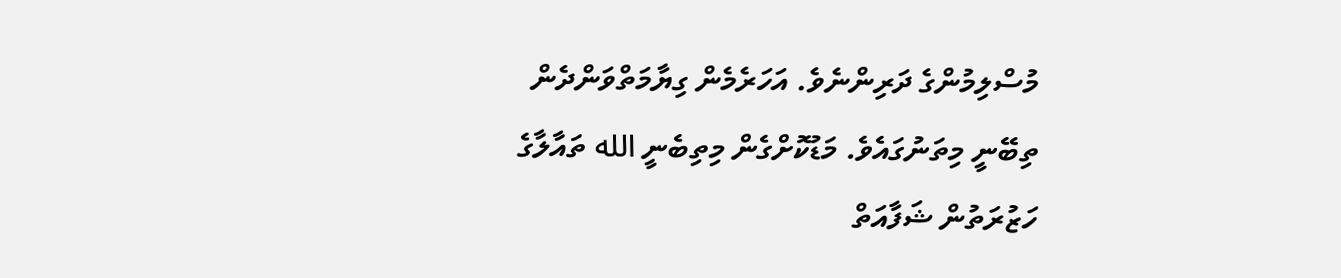މުސްލިމުންގެ ދަރިންނެވެ. އަހަރެމެން ގިޔާމަތްވަންދެން ތިބޭނީ މިތަނުގައެވެ. މަޑުކޮށްގެން މިތިބެނީ الله ތައާލާގެ ހަޒުރަތުން ޝަފާއަތް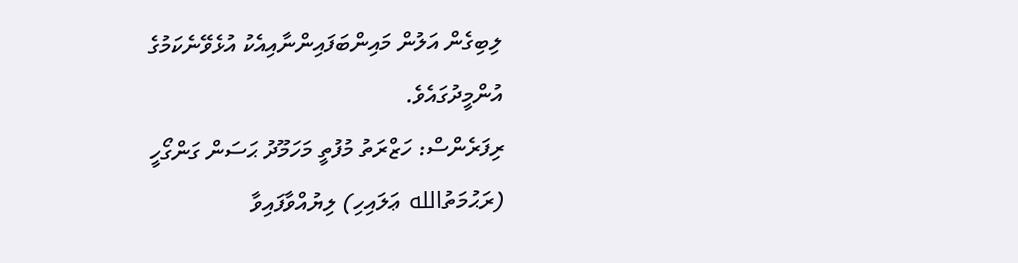ލިބިގެން އަލުން މައިންބަފައިންނާއިއެކު އުޅެވޭނެކަމުގެ އުންމީދުގައެވެ.
ރިފަރެންސް: ހަޒްރަތު މުފުތީ މަހަމޫދު ޙަސަން ގަންގޯހީ (ރަޙުމަތުالله ޢަލައިހި) ލިޔުއްވާފައިވާ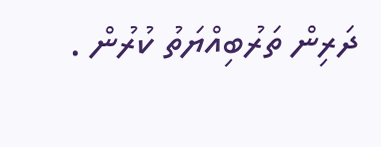ދަރިން ތަރުބިއްޔަތު ކުރުން .